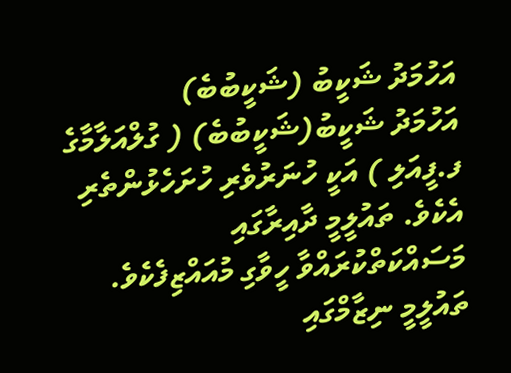އަހުމަދު ޝަކީބު (ޝަކީބުބެ)
އަހުމަދު ޝަކީބު(ޝަކީބުބެ) ( ގުލްއަލާމާގެ ފ.ފީއަލި ) އަކީ ހުނަރުވެރި ހުށަހެޅުންތެރި އެކެވެ. ތައުލީމީ ދާއިރާގައި މަސައްކަތްކުރައްވާ ހީވާގި މުއައްޒިފެކެވެ. ތައުލީމީ ނިޒާމްގައި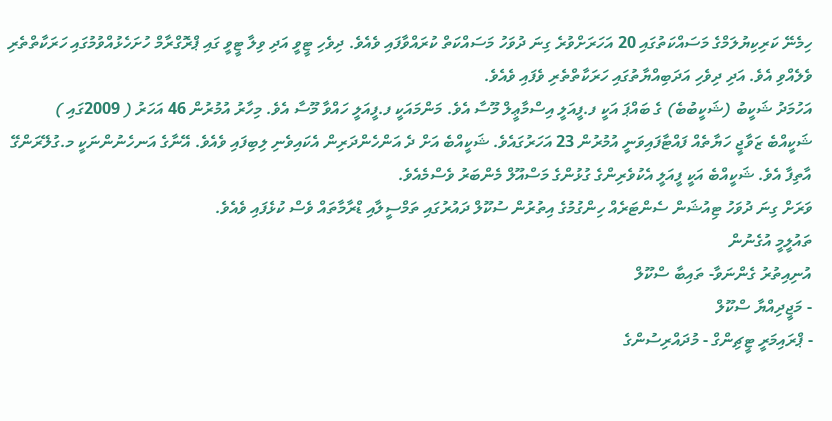ހިމެނޭ ކަރިކިޔުލަމްގެ މަސައްކަތުގައި 20 އަހަރަށްވުރެ ގިނަ ދުވަހު މަސައްކަތް ކުރައްވާފައި ވެއެވެ. ދިވެހި ޓީވީ އަދި ވިލާ ޓީވީ ގައި ޕްރޮގްރާމް ހުށަހެޅުއްވުމުގައި ހަރަކާތްތެރި ވެލެއްވި އެވެ. އަދި ދިވެހި އަދަބިއްޔާތުގައި ހަރަކާތްތެރި ވެފައި ވެއެވެ.
އަހުމަދު ޝަކީބު (ޝަކީބުބެ) ގެ ބައްޕަ އަކީ ފ.ފީއަލީ އިސްމާޢީލް މޫސާ އެވެ. މަންމައަކީ ފ.ފީއަލީ ހައްވާ މޫސާ އެވެ. މިހާރު އުމުރުން 46 އަހަރު ( 2009ގައި ) ޝަކީއްބެ ޒަވާޖީ ހަޔާތެއް ފައްޓާފައިވަނީ އުމުރުން 23 އަހަރުގައެވެ. ޝަކީއްބެ އަށް ދެ އަންހެންދަރިން އެކައިވެނި ލިބިފައި ވެއެވެ. އޭނާގެ އަނހެނުންނަކީ މ.ގުލޭރަންގޭ އާތިފާ އެވެ. ޝަކީއްބެ އަކީ ފީއަލީ އެކުވެރިންގެ ގުޅުންގެ މަސްއޫލް މެންބަރު ވެސްމެއެވެ.
ވަރަށް ގިނަ ދުވަހު ޓިއުޝަން ސެންޓަރެއް ހިންގުމުގެ އިތުރުން ސުކޫލް ދައުރުގައި ތަމްސީލާއި ޑްރާމާތައް ވެސް ކުޅެފައި ވެއެވެ.
ތައުލީމީ އުގެނުން
އުނިއިތުރު ގެންނަވާ- ތައިބާ ސްކޫލް
- މަޖީދިއްޔާ ސްކޫލް
- ޕްރައިމަރީ ޓީޗިންގް - މުދައްރިސުންގެ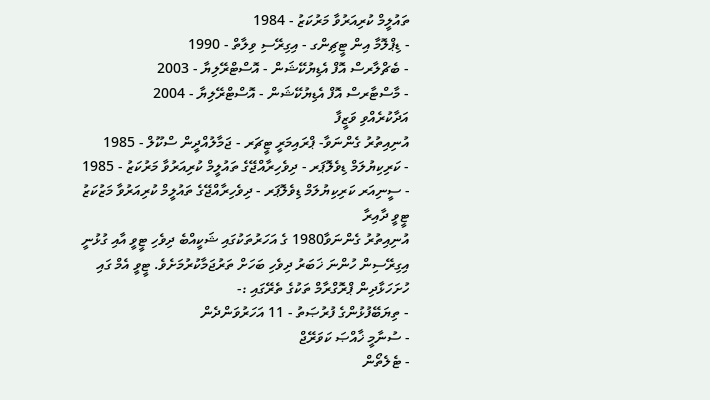ތައުލީމް ކުރިއަރުވާ މަރުކަޒު - 1984
- ޑިޕްލޮމާ އިން ޓީޗިންގ - އިގިރޭސި ވިލާތް - 1990
- ބެޗްލާރސް އޮފް އެޑިޔުކޭޝަން - އޮސްޓްރޭލިޔާ - 2003
- މާސްޓާރސް އޮފް އެޑިޔުކޭޝަން - އޮސްޓްރޭލިޔާ - 2004
އަދާކުރެއްވި ވަޒީފާ
އުނިއިތުރު ގެންނަވާ- ޕްރައިމަރީ ޓީޗަރ - ޖަމާލުއްދީން ސްކޫލް - 1985
- ކަރިކިޔުލަމް ޑިވެލޮޕަރ - ދިވެހިރާއްޖޭގެ ތައުލީމް ކުރިއަރުވާ މަރުކަޒު - 1985
- ސީނިއަރ ކަރިކިޔުލަމް ޑިވެލޮޕަރ - ދިވެހިރާއްޖޭގެ ތައުލީމް ކުރިއަރުވާ މަޒުކަޒު
ޓީވީ ދާއިރާ
އުނިއިތުރު ގެންނަވާ1980 ގެ އަހަރުތަކުގައި ޝަކީއްބެ ދިވެހި ޓީވީ އާއި ގުޅުނީ އިގިރޭސިން ހުންނަ ޚަބަރު ދިވެހި ބަހަށް ތަރުޖަމާކުރުމަށެވެ. ޓީވީ އެމް ގައި ހުށަހަޅާދިން ޕްރޮގްރާމް ތަކުގެ ތެރޭގައި :-
- ތިޔަބޭފުޅުންގެ ފުރުޞަތު - 11 އަހަރުވަންދެން
- ސުނާމީ ޚާއްޞަ ކަވަރޭޖް
- ޓެލެތޯން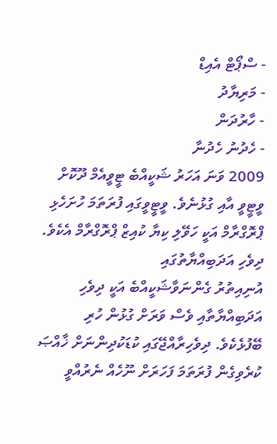- ސްޕޯޓް އެއިޑް
- މަރިޔާދު
- ހާރުދަން
- ހެދުނު ހެދުނާ
2009 ވަނަ އަހަރު ޝަކީއްބެ ޓީވީއެމް ދޫކޮށް ވީޓީވީ އާއި ގުޅުނެވެ. ވީޓީވީގައި ފުރަތަމަ ހުށަހެޅި ޕްރޮގްރާމް އަކީ ހަވޭލި ކިޔާ ކުއިޒް ޕްރޮގްރާމް އެކެވެ.
ދިވެހި އަދަބިއްޔާތުގައި
އުނިއިތުރު ގެންނަވާޝަކީއްބެ އަކީ ދިވެހި އަދަބިއްޔާތާއި ވެސް ވަރަށް ގުޅުން ހުރި ބޭފުޅެކެވެ. ދިވެހިރާއްޖޭގައި ކުޑަކުދިންނަށް ޚާއްޞަ ކުރެވިގެން ފުރަތަމަ ފަހަރަށް ނޫހެއް ނެރުއްވީ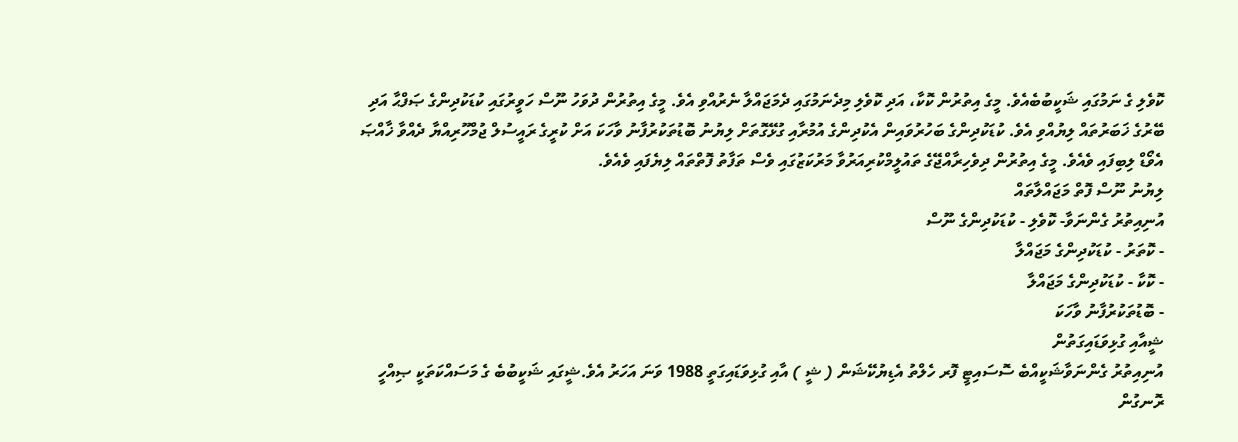ކޮވެލި ގެ ނަމުގައި ޝަކީބުބެއެވެ. މީގެ އިތުރުން ކޮކާ، އަދި ކޮވެލި މިދެނަމުގައި ދެމަޖައްލާ ނެރުއްވި އެވެ. މީގެ އިތުރުން ދުވަހު ނޫސް ހަވީރުގައި ކުޑަކުދިންގެ ޞަފްޙާ އަދި ބޭރުގެ ޚަބަރުތައް ލިޔުއްވި އެވެ. ކުޑަކުދިންގެ ބަހުރުވައިން އެކުދިންގެ އުމުރާއި ގުޅޭގޮތަށް ލިޔުނު ބޮޑުތަކުރުފާނު ވާހަކަ އަށް ކުރީގެ ރައީސުލް ޖުމްހޫރިއްޔާ ދެއްވާ ޚާއްޞަ އެވޯޑް ލިބިފައި ވެއެވެ. މީގެ އިތުރުން ދިވެހިރާއްޖޭގެ ތައުލީމްކުރިއަރުވާ މަރުކަޒުގައި ވެސް ތަފާތު ފޮތްތައް ލިޔެފައި ވެއެވެ.
ލިޔުނު ނޫސް ފޮތް މަޖައްލާތައް
އުނިއިތުރު ގެންނަވާ- ކޮވެލި - ކުޑަކުދިންގެ ނޫސް
- ކޮތަރު - ކުޑަކުދިންގެ މަޖައްލާ
- ކޮކާ - ކުޑަކުދިންގެ މަޖައްލާ
- ބޮޑުތަކުރުފާނު ވާހަކަ
ޝީއާއި ގުޅިވަޑައިގަތުން
އުނިއިތުރު ގެންނަވާޝަކީއްބެ ސޮސައިޓީ ފޮރ ހެލްތު އެޑިޔުކޭޝަން ( ޝީ ) އާއި ގުޅިވަޑައިގަތީ 1988 ވަނަ އަހަރު އެވެ.ޝީގައި ޝަކީބުބެ ގެ މަސައްކަތަކީ ޞިއްހީ ރޮނގުން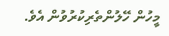މީހުން ހޭލުންތެރިކުރުވުން އެވެ.